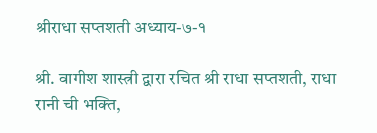श्रीराधा सप्तशती अध्याय-७-१

श्री. वागीश शास्त्री द्वारा रचित श्री राधा सप्तशती, राधा रानी ची भक्ति,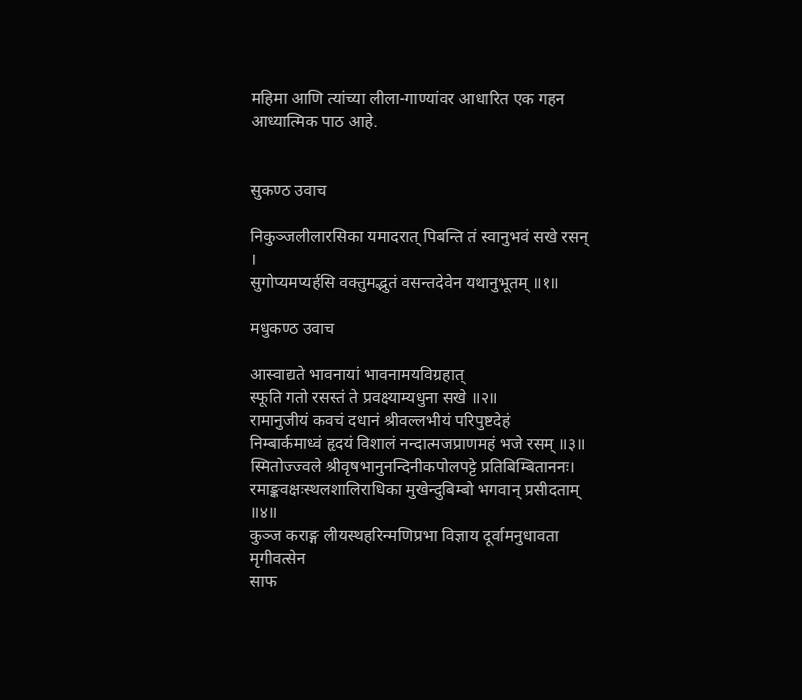महिमा आणि त्यांच्या लीला-गाण्यांवर आधारित एक गहन आध्यात्मिक पाठ आहे.


सुकण्ठ उवाच

निकुञ्जलीलारसिका यमादरात् पिबन्ति तं स्वानुभवं सखे रसन् ।
सुगोप्यमप्यर्हसि वक्तुमद्भुतं वसन्तदेवेन यथानुभूतम् ॥१॥

मधुकण्ठ उवाच

आस्वाद्यते भावनायां भावनामयविग्रहात्
स्फूति गतो रसस्तं ते प्रवक्ष्याम्यधुना सखे ॥२॥
रामानुजीयं कवचं दधानं श्रीवल्लभीयं परिपुष्टदेहं
निम्बार्कमाध्वं हृदयं विशालं नन्दात्मजप्राणमहं भजे रसम् ॥३॥
स्मितोज्ज्वले श्रीवृषभानुनन्दिनीकपोलपट्टे प्रतिबिम्बिताननः।
रमाङ्कवक्षःस्थलशालिराधिका मुखेन्दुबिम्बो भगवान् प्रसीदताम् ॥४॥
कुञ्ज कराङ्ग लीयस्थहरिन्मणिप्रभा विज्ञाय दूर्वामनुधावता मृगीवत्सेन
साफ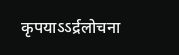कृपयाऽऽर्द्रलोचना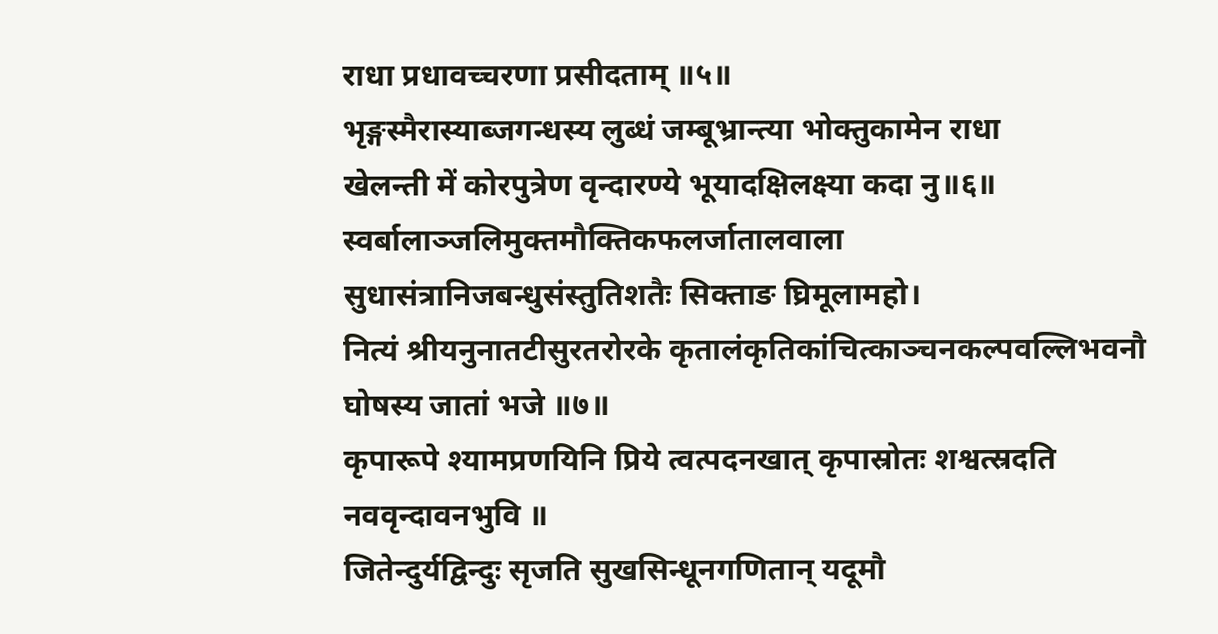राधा प्रधावच्चरणा प्रसीदताम् ॥५॥
भृङ्गस्मैरास्याब्जगन्धस्य लुब्धं जम्बूभ्रान्त्या भोक्तुकामेन राधा
खेलन्ती में कोरपुत्रेण वृन्दारण्ये भूयादक्षिलक्ष्या कदा नु॥६॥
स्वर्बालाञ्जलिमुक्तमौक्तिकफलर्जातालवाला सुधासंत्रानिजबन्धुसंस्तुतिशतैः सिक्ताङ घ्रिमूलामहो।
नित्यं श्रीयनुनातटीसुरतरोरके कृतालंकृतिकांचित्काञ्चनकल्पवल्लिभवनौ घोषस्य जातां भजे ॥७॥
कृपारूपे श्यामप्रणयिनि प्रिये त्वत्पदनखात् कृपास्रोतः शश्वत्स्रदति नववृन्दावनभुवि ॥
जितेन्दुर्यद्विन्दुः सृजति सुखसिन्धूनगणितान् यदूमौ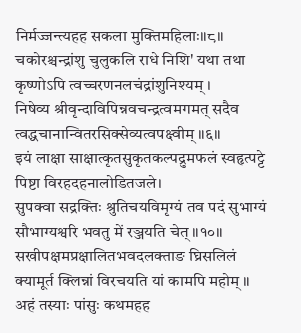निर्मज्जन्त्यहह सकला मुक्तिमहिलाः॥८॥
चकोरश्चन्द्रांशु चुलुकलि राधे निशि' यथा तथा कृष्णोऽपि त्वच्चरणनलचंद्रांशुनिश्यम् ।
निषेव्य श्रीवृन्दाविपिन्नवचन्द्रत्वमगमत् सदैव त्वद्धचानान्वितरसिक्सेव्यत्वपक्ष्वीम् ॥६॥
इयं लाक्षा साक्षात्कृतसुकृतकल्पद्रुमफलं स्वहृत्पट्टे पिष्टा विरहदहनालोडितजले।
सुपक्वा सद्रक्तिः श्रुतिचयविमृग्यं तव पदं सुभाग्यं सौभाग्यश्वरि भवतु में रञ्जयति चेत् ॥१०॥
सखीपक्षमप्रक्षालितभवदलक्ताङ घ्रिसलिलं क्यामूर्त क्लिन्नां विरचयति यां कामपि महोम् ॥
अहं तस्याः पांसुः कथमहह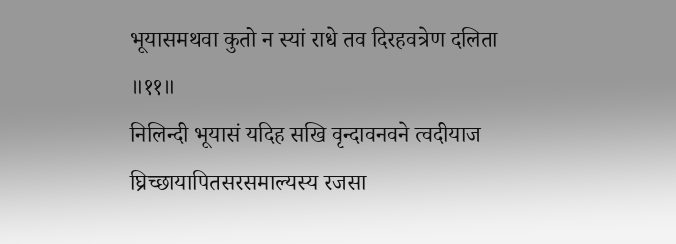भूयासमथवा कुतो न स्यां राधे तव दिरहवत्रेण दलिता ॥११॥
निलिन्दी भूयासं यदिह सखि वृन्दावनवने त्वदीयाज घ्रिच्छायापितसरसमाल्यस्य रजसा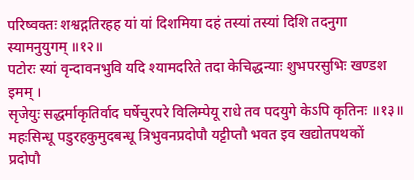परिष्वक्तः शश्वद्गतिरहह यां यां दिशमिया दहं तस्यां तस्यां दिशि तदनुगा स्यामनुयुगम् ॥१२॥
पटोरः स्यां वृन्दावनभुवि यदि श्यामदरिते तदा केचिद्धन्याः शुभपरसुभिः खण्डश इमम् ।
सृजेयुः सद्धर्माकृतिर्वाद घर्षेचुरपरे विलिम्पेयू राधे तव पदयुगे केऽपि कृतिनः ॥१३॥
महःसिन्धू पडुरहकुमुदबन्धू त्रिभुवनप्रदोपौ यट्टीप्तौ भवत इव खद्योतपथकों
प्रदोपौ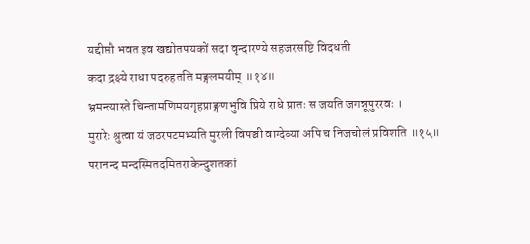यद्दीप्तौ भवत इव खद्योतपयकों सदा वृन्दारण्ये सहजरसष्टि विदधती
कदा द्रक्ष्ये राधा पदरुहतति मङ्गलमयीम् ॥१४॥
भ्रमन्त्यास्ते चिन्तामणिमयगृहप्राङ्गणभुवि प्रिये राधे प्रातः स जयति जगन्नूपुररवः ।
मुरारेः श्रुत्वा यं जठरपटमभ्यति मुरली विपञ्ची वाग्देव्या अपि च निजचोलं प्रविशति ॥१५॥
परानन्द मन्दस्मितदमितराकेन्दुशतकां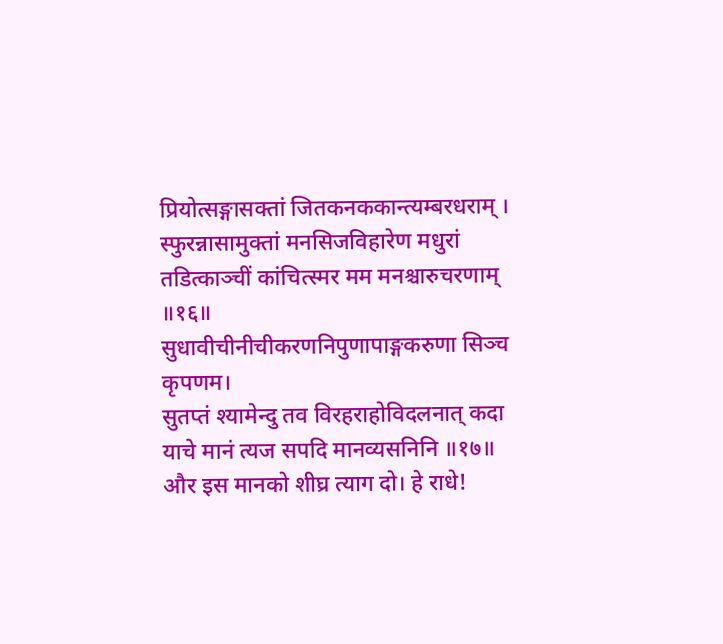प्रियोत्सङ्गासक्तां जितकनककान्त्यम्बरधराम् ।
स्फुरन्नासामुक्तां मनसिजविहारेण मधुरां तडित्काञ्चीं कांचित्स्मर मम मनश्चारुचरणाम् ॥१६॥
सुधावीचीनीचीकरणनिपुणापाङ्गकरुणा सिञ्च कृपणम।
सुतप्तं श्यामेन्दु तव विरहराहोविदलनात् कदा याचे मानं त्यज सपदि मानव्यसनिनि ॥१७॥
और इस मानको शीघ्र त्याग दो। हे राधे!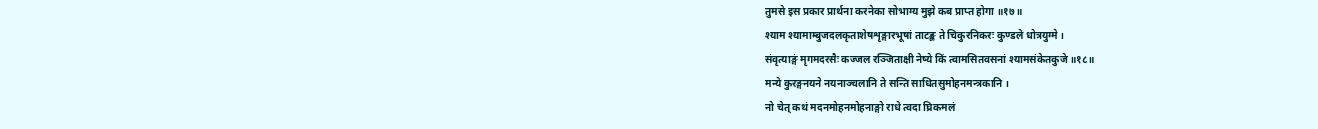तुमसे इस प्रकार प्रार्थना करनेका सोभाग्य मुझे कब प्राप्त होगा ॥१७॥
श्याम श्यामाम्बुजदलकृताशेषशृङ्गारभूषां ताटङ्क ते चिकुरनिकरः कुण्डले धोत्रयुग्मे ।
संवृत्याङ्गं मृगमदरसैः कज्जल रञ्जिताक्षी नेष्ये किं त्वामसितवसनां श्यामसंकेतकुजे ॥१८॥
मन्ये कुरङ्गनयने नयनाञ्चलानि ते सन्ति साधितसुमोहनमन्त्रकानि ।
नो चेत् कथं मदनमोहनमोहनाङ्गो राधे त्वदा घ्रिकमलं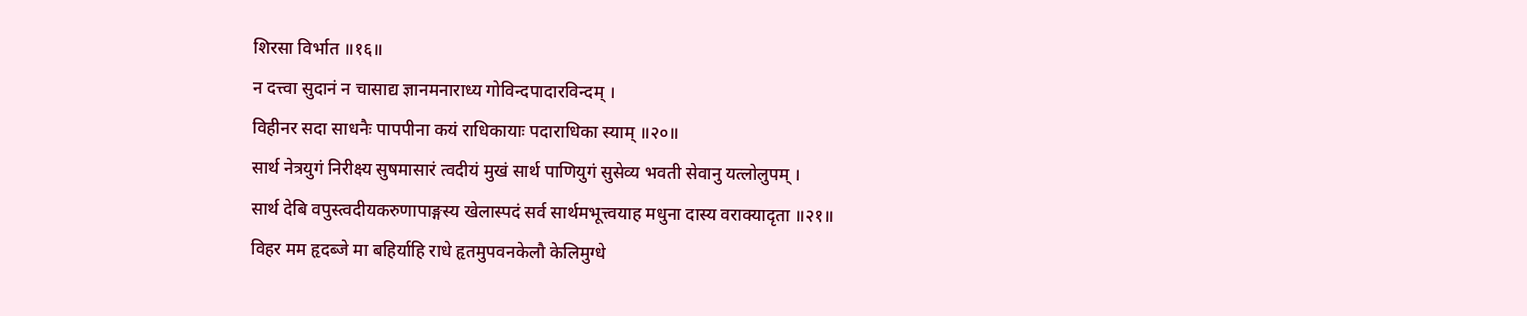शिरसा विर्भात ॥१६॥
न दत्त्वा सुदानं न चासाद्य ज्ञानमनाराध्य गोविन्दपादारविन्दम् ।
विहीनर सदा साधनैः पापपीना कयं राधिकायाः पदाराधिका स्याम् ॥२०॥
सार्थ नेत्रयुगं निरीक्ष्य सुषमासारं त्वदीयं मुखं सार्थ पाणियुगं सुसेव्य भवती सेवानु यत्लोलुपम् ।
सार्थ देबि वपुस्त्वदीयकरुणापाङ्गस्य खेलास्पदं सर्व सार्थमभूत्त्वयाह मधुना दास्य वराक्यादृता ॥२१॥
विहर मम हृदब्जे मा बहिर्याहि राधे हृतमुपवनकेलौ केलिमुग्धे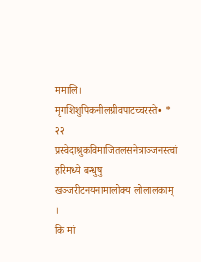ममालि।
मृगशिशुपिकनीलग्रीवपाटच्चरस्ते• * २२
प्रस्वेदाश्रुकविमाजितलसनेत्राञ्जनस्त्वां हरिमध्ये बन्धुषु खञ्जरीटनयनामालोक्य लोलालकाम् ।
कि मां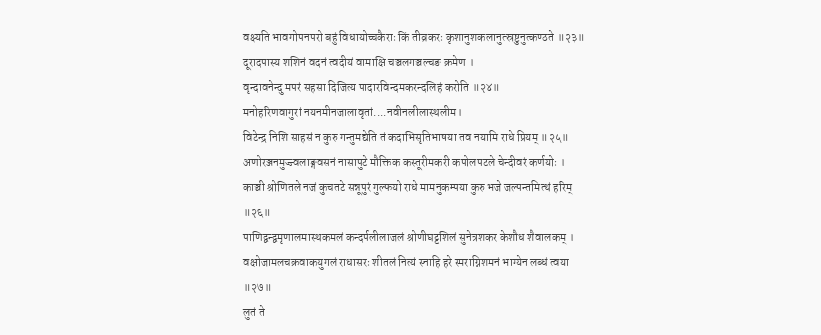वक्ष्यति भावगोपनपरो बहुं विधायोच्चकैराः किं तीव्रकरः कृशानुशकलानुत्स्रष्टुनुत्कण्ठते ॥२३॥
दूरादपास्य शशिनं वदनं त्वदीयं वामाक्षि चञ्चलगञ्चल्चङ क्रमेण ।
वृन्दावनेन्दु मपरं सहसा दिजित्य पादारविन्दमकरन्दलिहं करोति ॥२४॥
मनोहरिणवागुरां नयनमीनजालावृतां....नवीनलीलास्थलीम।
विटेन्द्र निशि साहसं न कुरु गन्तुमद्येति तं कदाभिसृतिभाषया तव नयामि राधे प्रियम् ॥२५॥
अणोरञ्जनमुज्ज्वलाङ्गवसनं नासापुटे मौक्तिक कस्तूरीमकरी कपोलपटले चेन्दीवरं कर्णयोः ।
काञ्ची श्रोणितले नजं कुचतटे सन्नूपुरं गुल्फयो राधे मामनुकम्पया कुरु भजे जल्पन्तमित्थं हरिम् ॥२६॥
पाणिद्वन्द्वमृणालमास्थकमलं कन्दर्पलीलाजलं श्रोणीघट्टशिलं सुनेत्रशकर केशौध शैवालकम् । वक्षोजामलचक्रवाकयुगलं राधासरः शीतलं नित्यं स्नाहि हरे स्मराग्निशमनं भाग्येन लब्धं त्वया ॥२७॥
लुतं ते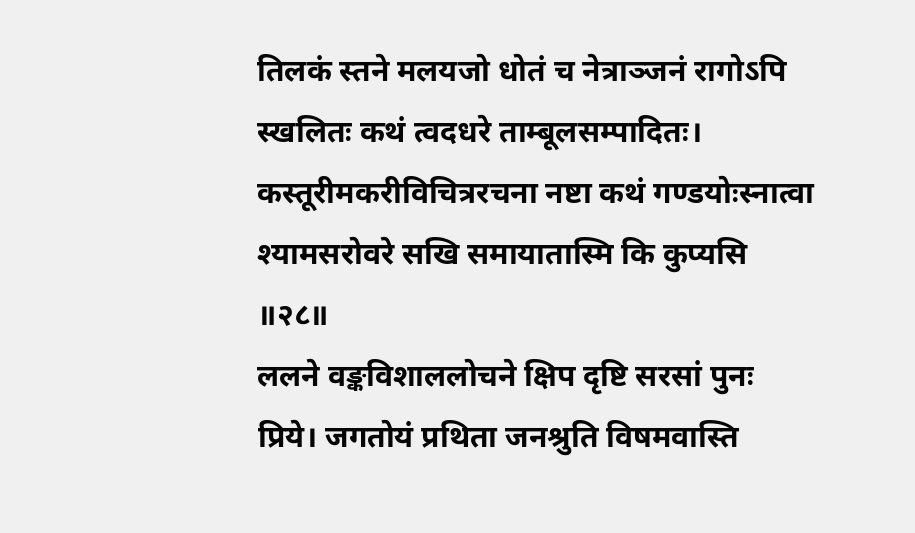तिलकं स्तने मलयजो धोतं च नेत्राञ्जनं रागोऽपि स्खलितः कथं त्वदधरे ताम्बूलसम्पादितः। कस्तूरीमकरीविचित्ररचना नष्टा कथं गण्डयोःस्नात्वा श्यामसरोवरे सखि समायातास्मि कि कुप्यसि ॥२८॥
ललने वङ्कविशाललोचने क्षिप दृष्टि सरसां पुनः प्रिये। जगतोयं प्रथिता जनश्रुति विषमवास्ति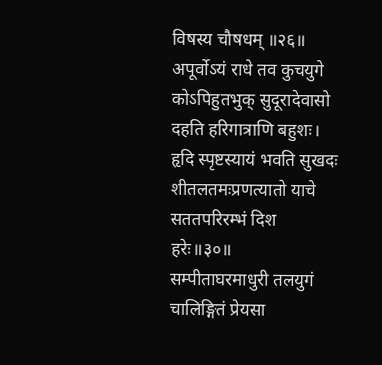विषस्य चौषधम् ॥२६॥
अपूर्वोऽयं राधे तव कुचयुगे कोऽपिहुतभुक् सुदूरादेवासो दहति हरिगात्राणि बहुशः।
हृदि स्पृष्टस्यायं भवति सुखदः शीतलतमःप्रणत्यातो याचे सततपरिरम्भं दिश हरेः॥३०॥
सम्पीताघरमाधुरी तलयुगं चालिङ्गितं प्रेयसा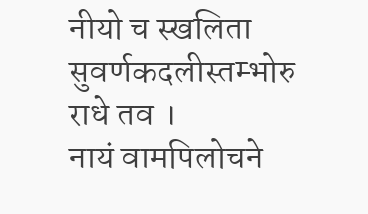नीयो च स्खलिता सुवर्णकदलीस्तम्भोरु राधे तव ।
नायं वामपिलोचने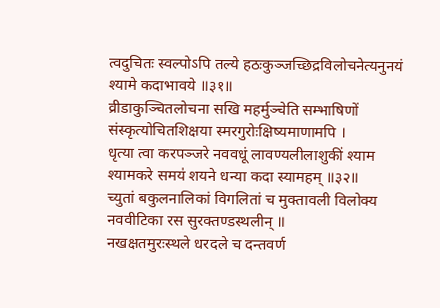त्वदुचितः स्वल्पोऽपि तल्ये हठःकुञ्जच्छिद्रविलोचनेत्यनुनयं श्यामे कदाभावये ॥३१॥
व्रीडाकुञ्चितलोचना सखि महर्मुञ्चेति सम्भाषिणों संस्कृत्योचितशिक्षया स्मरगुरोःक्षिष्यमाणामपि ।
धृत्या त्वा करपञ्जरे नववधूं लावण्यलीलाशुकीं श्याम श्यामकरे समय॑ शयने धन्या कदा स्यामहम् ॥३२॥
च्युतां बकुलनालिकां विगलितां च मुक्तावली विलोक्य नववीटिका रस सुरक्तण्डस्थलीन् ॥
नखक्षतमुरःस्थले धरदले च दन्तवर्ण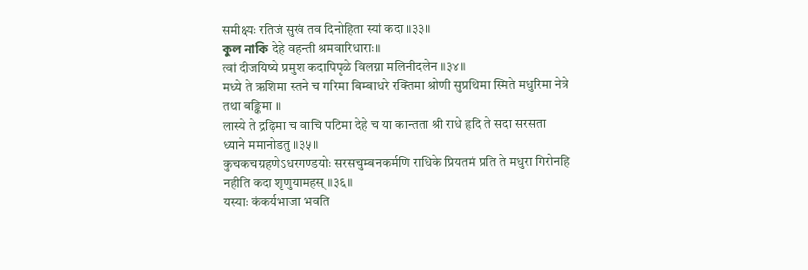समीक्ष्यः रतिजं सुखं तव दिनोहिता स्यां कदा ॥३३॥
কুল নাকি देहे वहन्ती श्रमवारिधाराः॥
त्वां दीजयिष्ये प्रमुश कदापिपृळे विलग्ना मलिनीदलेन ॥३४॥
मध्ये ते ऋशिमा स्तने च गरिमा बिम्बाधरे रक्तिमा श्रोणी सुप्रथिमा स्मिते मधुरिमा नेत्रे तथा बङ्किमा ॥
लास्ये ते द्रढ़िमा च वाचि पटिमा देहे च या कान्तता श्री राधे हृदि ते सदा सरसता ध्याने ममानोडतु ॥३५॥
कुचकचग्रहणेऽधरगण्डयोः सरसचुम्बनकर्मणि राधिके प्रियतमं प्रति ते मधुरा गिरोनहि नहीति कदा शृणुयामहस् ॥३६॥
यस्याः कंकर्यभाजा भवति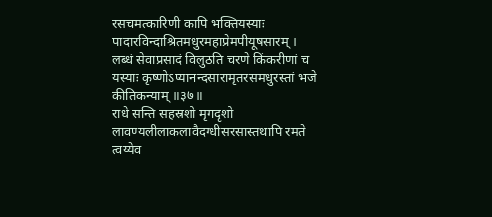रसचमत्कारिणी कापि भक्तियस्याः पादारविन्दाश्रितमधुरमहाप्रेमपीयूषसारम् ।
लब्धं सेवाप्रसादं विलुठति चरणे किंकरीणां च यस्याः कृष्णोऽप्यानन्दसारामृतरसमधुरस्तां भजे कीतिकन्याम् ॥३७॥
राधे सन्ति सहस्रशो मृगदृशो लावण्यलीलाकलावैदग्धीसरसास्तथापि रमते त्वय्येव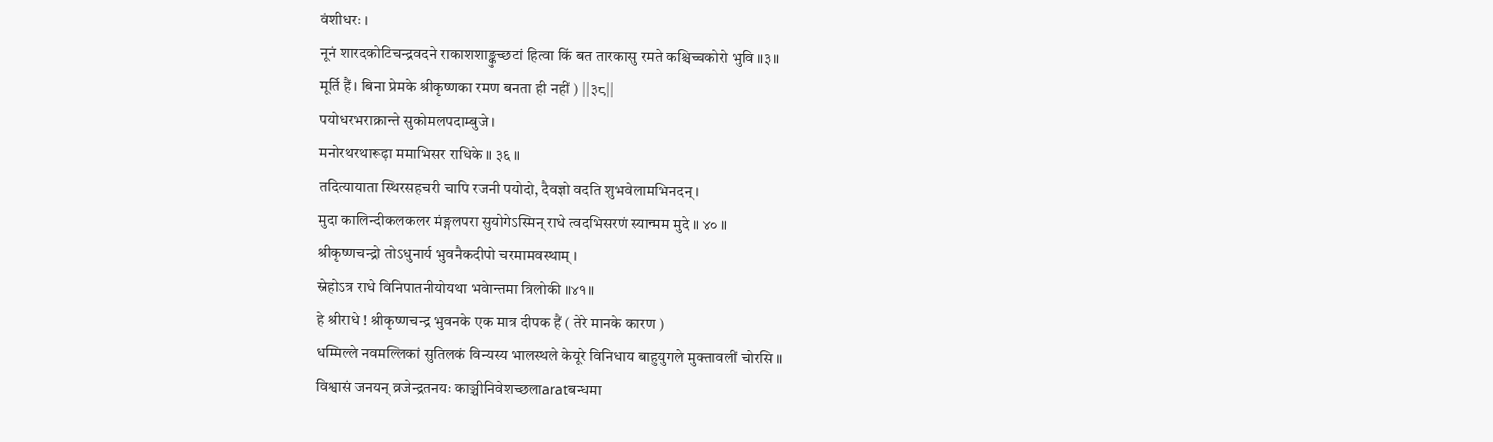वंशीधरः ।
नूनं शारदकोटिचन्द्रवदने राकाशशाङ्कुच्छटां हित्वा किं बत तारकासु रमते कश्चिच्चकोरो भुवि ॥३॥
मूर्ति हैं। बिना प्रेमके श्रीकृष्णका रमण बनता ही नहीं ) ||३८||
पयोधरभराक्रान्ते सुकोमलपदाम्बुजे ।
मनोरथरथारूढ़ा ममाभिसर राधिके ॥ ३६ ॥
तदित्यायाता स्थिरसहचरी चापि रजनी पयोदो, दैवज्ञो वदति शुभवेलामभिनदन् ।
मुदा कालिन्दीकलकलर मंङ्गलपरा सुयोगेऽस्मिन् राधे त्वदभिसरणं स्यान्मम मुदे ॥ ४० ॥
श्रीकृष्णचन्द्रो तोऽधुनार्य भुवनैकदीपो चरमामवस्थाम् ।
स्नेहोऽत्र राधे विनिपातनीयोयथा भवेान्तमा त्रिलोकी ॥४१॥
हे श्रीराधे ! श्रीकृष्णचन्द्र भुवनके एक मात्र दीपक हैं ( तेरे मानके कारण )
धम्मिल्ले नवमल्लिकां सुतिलकं विन्यस्य भालस्थले केयूरे विनिधाय बाहुयुगले मुक्तावलीं चोरसि ॥
विश्वासं जनयन् व्रजेन्द्रतनयः काञ्चीनिवेशच्छलाaratबन्धमा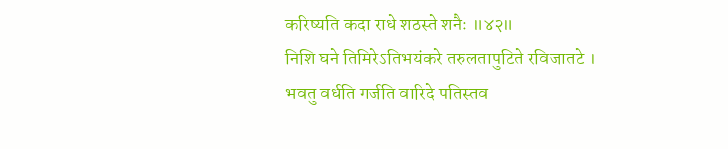करिष्यति कदा राधे शठस्ते शनैः ॥४२॥
निशि घने तिमिरेऽतिभयंकरे तरुलतापुटिते रविजातटे ।
भवतु वर्धति गर्जति वारिदे पतिस्तव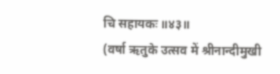चि सहायकः ॥४३॥
(वर्षा ऋतुके उत्सव में श्रीनान्दीमुखी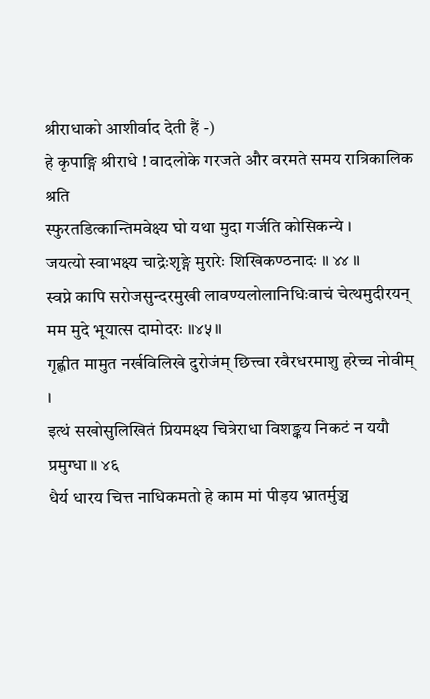श्रीराधाको आशीर्वाद देती हैं -)
हे कृपाङ्गि श्रीराधे ! वादलोके गरजते और वरमते समय रात्रिकालिक श्रति
स्फुरतडित्कान्तिमवेक्ष्य घो यथा मुदा गर्जति कोसिकन्ये ।
जयत्यो स्वाभक्ष्य चाद्रेःशृङ्गे मुरारेः शिखिकण्ठनादः ॥ ४४ ॥
स्वप्ने कापि सरोजसुन्दरमुखी लावण्यलोलानिधिःवाचं चेत्थमुदीरयन् मम मुदे भूयात्स दामोदरः ॥४५॥
गृह्णीत मामुत नर्खविलिखे दुरोजंम् छित्त्वा रवैरधरमाशु हरेच्च नोवीम् ।
इत्थं सखोसुलिखितं प्रियमक्ष्य चित्रेराधा विशङ्कय निकटं न ययौ प्रमुग्धा ॥ ४६
धैर्य धारय चित्त नाधिकमतो हे काम मां पीड़य भ्रातर्मुञ्च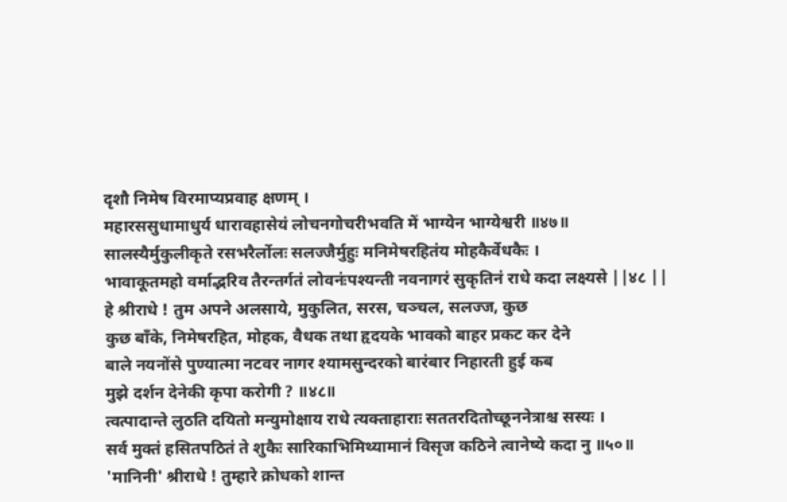दृशौ निमेष विरमाप्यप्रवाह क्षणम् ।
महारससुधामाधुर्य धारावहासेयं लोचनगोचरीभवति में भाग्येन भाग्येश्वरी ॥४७॥
सालस्यैर्मुकुलीकृते रसभरैर्लोलः सलज्जैर्मुहुः मनिमेषरहितंय मोहकैर्वेधकैः ।
भावाकूतमहो वर्माद्भरिव तैरन्तर्गतं लोवनंःपश्यन्ती नवनागरं सुकृतिनं राधे कदा लक्ष्यसे ||४८ ||
हे श्रीराधे ! तुम अपने अलसाये, मुकुलित, सरस, चञ्चल, सलज्ज, कुछ
कुछ बाँके, निमेषरहित, मोहक, वैधक तथा हृदयके भावको बाहर प्रकट कर देने
बाले नयनोंसे पुण्यात्मा नटवर नागर श्यामसुन्दरको बारंबार निहारती हुई कब
मुझे दर्शन देनेकी कृपा करोगी ? ॥४८॥
त्वत्पादान्ते लुठति दयितो मन्युमोक्षाय राधे त्यक्ताहाराः सततरदितोच्छूननेत्राश्च सस्यः ।
सर्व मुक्तं हसितपठितं ते शुकैः सारिकाभिमिथ्यामानं विसृज कठिने त्वानेष्ये कदा नु ॥५०॥
'मानिनी' श्रीराधे ! तुम्हारे क्रोधको शान्त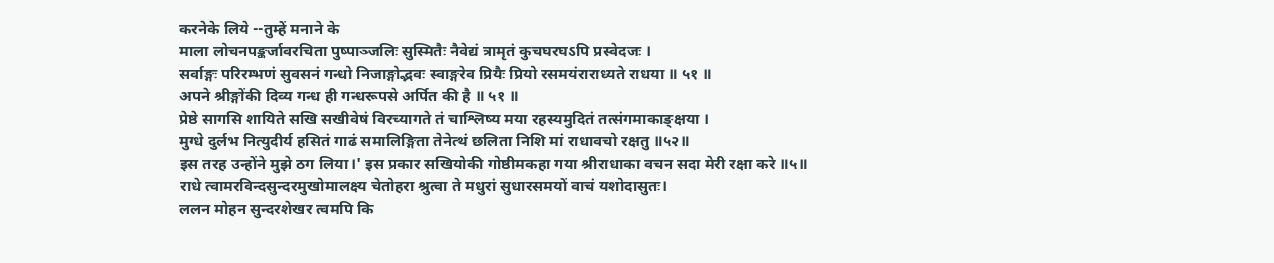करनेके लिये --तुम्हें मनाने के
माला लोचनपङ्कर्जावरचिता पुष्पाञ्जलिः सुस्मितैः नैवेद्यं त्रामृतं कुचघरघऽपि प्रस्वेदजः ।
सर्वाङ्गः परिरम्भणं सुवसनं गन्धो निजाङ्गोद्भवः स्वाङ्गरेव प्रियैः प्रियो रसमयंराराध्यते राधया ॥ ५१ ॥
अपने श्रीङ्गोंकी दिव्य गन्ध ही गन्धरूपसे अर्पित की है ॥ ५१ ॥
प्रेष्ठे सागसि शायिते सखि सखीवेषं विरच्यागते तं चाश्लिष्य मया रहस्यमुदितं तत्संगमाकाङ्क्षया ।
मुग्धे दुर्लभ नित्युदीर्य हसितं गाढं समालिङ्गिता तेनेत्थं छलिता निशि मां राधावचो रक्षतु ॥५२॥
इस तरह उन्होंने मुझे ठग लिया।' इस प्रकार सखियोकी गोष्ठीमकहा गया श्रीराधाका वचन सदा मेरी रक्षा करे ॥५॥
राधे त्वामरविन्दसुन्दरमुखोमालक्ष्य चेतोहरा श्रुत्वा ते मधुरां सुधारसमयों वाचं यशोदासुतः।
ललन मोहन सुन्दरशेखर त्वमपि कि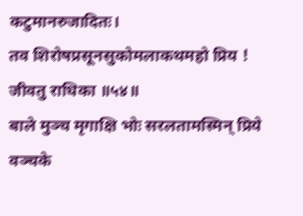कटुमानरुजादितः।
तव शिरोषप्रसूनसुकोमलाकथमहो प्रिय ! जीवतु राधिका ॥५४॥
बाले मुञ्च मृगाक्षि भोः सरलतामस्मिन् प्रिये वञ्चके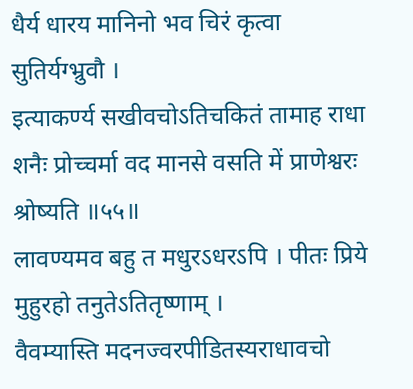धैर्य धारय मानिनो भव चिरं कृत्वा सुतिर्यग्भ्रुवौ ।
इत्याकर्ण्य सखीवचोऽतिचकितं तामाह राधा शनैः प्रोच्चर्मा वद मानसे वसति में प्राणेश्वरः श्रोष्यति ॥५५॥
लावण्यमव बहु त मधुरऽधरऽपि । पीतः प्रिये मुहुरहो तनुतेऽतितृष्णाम् ।
वैवम्यास्ति मदनज्वरपीडितस्यराधावचो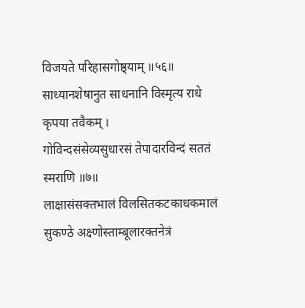विजयते परिहासगोष्ठ्याम् ॥५६॥
साध्यानशेषानुत साधनानि विस्मृत्य राधे कृपया तवैकम् ।
गोविन्दसंसेव्यसुधारसं तेपादारविन्दं सततं स्मराणि ॥७॥
लाक्षासंसक्तभालं विलसितकटकाधकमालं सुकण्ठे अक्ष्णोस्ताम्बूलारक्तनेत्रं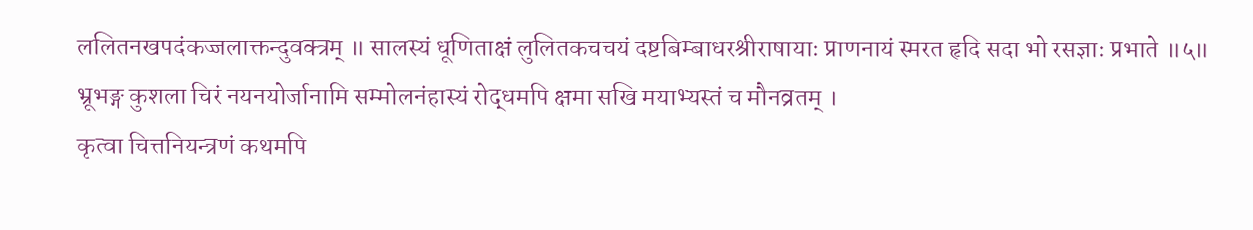ललितनखपदंकज्जलाक्तन्दुवक्त्रम् ॥ सालस्यं धूणिताक्षं लुलितकचचयं दष्टबिम्बाधरश्रीराषायाः प्राणनायं स्मरत हृदि सदा भो रसज्ञाः प्रभाते ॥५॥
भ्रूभङ्ग कुशला चिरं नयनयोर्जानामि सम्मोलनंहास्यं रोद्धमपि क्षमा सखि मयाभ्यस्तं च मौनव्रतम् ।
कृत्वा चित्तनियन्त्रणं कथमपि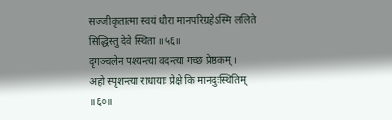सज्जीकृतात्मा स्वयं धौरा मानपरिग्रहेऽस्मि ललिते सिद्धिस्तु देवे स्थिता ॥५६॥
दृगञ्चलेन पश्यन्त्या वदन्त्या गच्छ प्रेष्ठकम् ।
अहो स्पृशन्त्या राधायाः प्रेक्षे कि मानदुःस्थितिम् ॥६०॥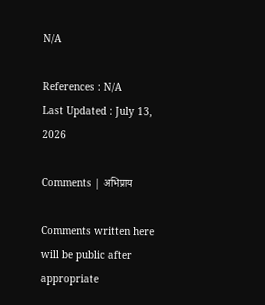N/A

References : N/A
Last Updated : July 13, 2026

Comments | अभिप्राय

Comments written here will be public after appropriate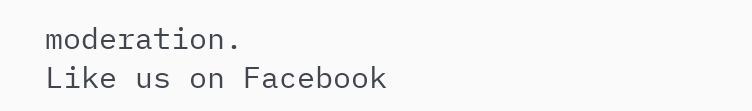moderation.
Like us on Facebook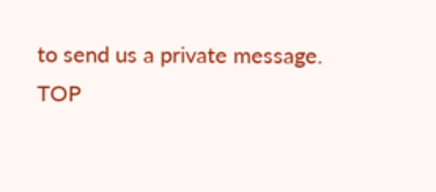to send us a private message.
TOP